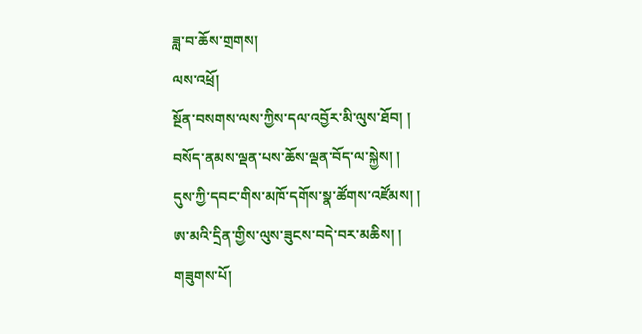ཟླ་བ་ཆོས་གྲགས།
ལས་འཕྲོ།
སྔོན་བསགས་ལས་ཀྱིས་དལ་འབྱོར་མི་ལུས་ཐོབ། །
བསོད་ནམས་ལྡན་པས་ཆོས་ལྡན་བོད་ལ་སྐྱེས། །
དུས་ཀྱི་དབང་གིས་མཁོ་དགོས་སྣ་ཚོགས་འཛོམས། །
ཨ་མའི་དྲིན་གྱིས་ལུས་ཟུངས་བདེ་བར་མཆིས། །
གཟུགས་པོ།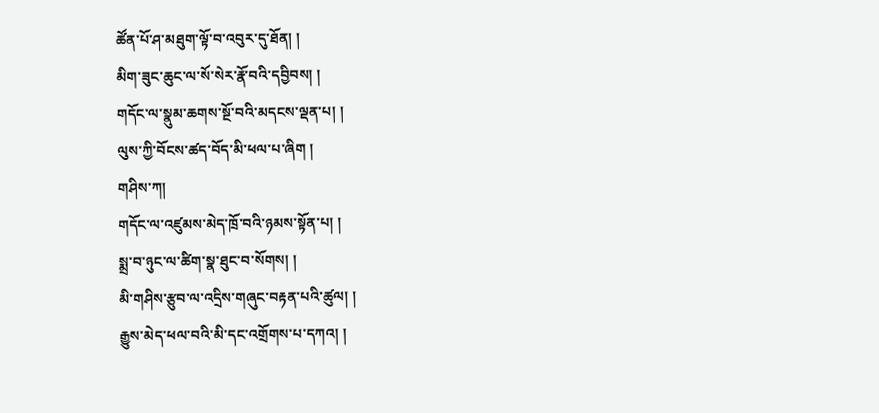ཚོན་པོ་ཤ་མཐུག་ལྟོ་བ་འབུར་དུ་ཐོན། །
མིག་ཟུང་ཆུང་ལ་སོ་སེར་རྣོ་བའི་དབྱིབས། །
གདོང་ལ་སྣུམ་ཆགས་སྔོ་བའི་མདངས་ལྡན་པ། །
ལུས་ཀྱི་བོངས་ཚད་བོད་མི་ཕལ་པ་ཞིག །
གཤིས་ཀ།
གདོང་ལ་འཛུམས་མེད་ཁྲོ་བའི་ཉམས་སྟོན་པ། །
སྨྲ་བ་ཉུང་ལ་ཚིག་སྣ་ཐུང་བ་སོགས། །
མི་གཤིས་རྩུབ་ལ་འདྲིས་གཞུང་བརྟན་པའི་ཚུལ། །
རྒྱུས་མེད་ཕལ་བའི་མི་དང་འགྲོགས་པ་དཀའ། །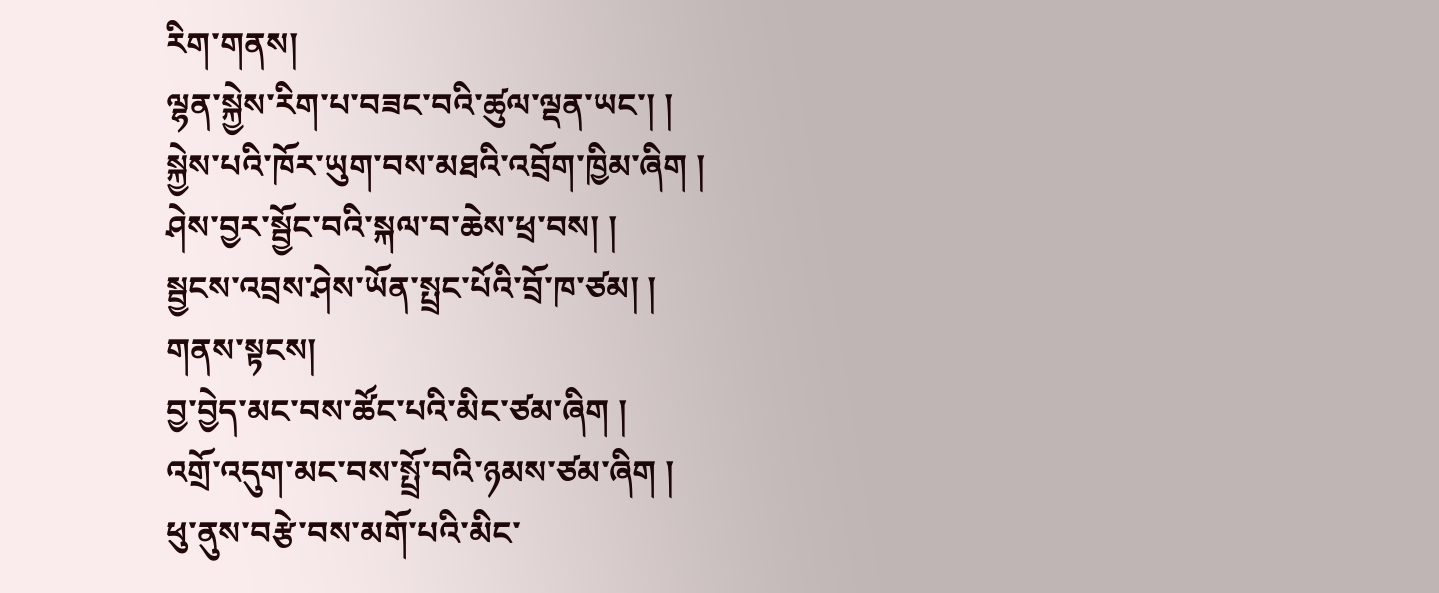རིག་གནས།
ལྷན་སྐྱེས་རིག་པ་བཟང་བའི་ཚུལ་ལྡན་ཡང་། །
སྐྱེས་པའི་ཁོར་ཡུག་བས་མཐའི་འབྲོག་ཁྱིམ་ཞིག །
ཤེས་བྱར་སྦྱོང་བའི་སྐལ་བ་ཆེས་ཕྲ་བས། །
སྦྱངས་འབྲས་ཤེས་ཡོན་སྤྲང་པོའི་བྲོ་ཁ་ཙམ། །
གནས་སྟངས།
བྱ་བྱེད་མང་བས་ཚོང་པའི་མིང་ཙམ་ཞིག །
འགྲོ་འདུག་མང་བས་སྤྲོ་བའི་ཉམས་ཙམ་ཞིག །
ཕུ་ནུས་བརྩེ་བས་མགོ་པའི་མིང་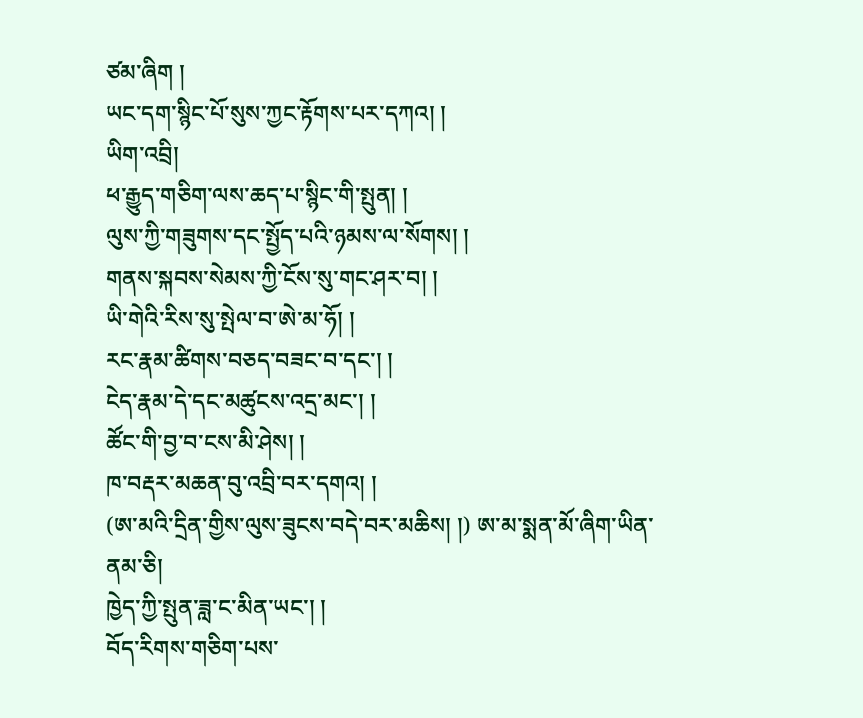ཙམ་ཞིག །
ཡང་དག་སྙིང་པོ་སུས་ཀྱང་རྟོགས་པར་དཀའ། །
ཡིག་འབྲི།
ཕ་རྒྱུད་གཅིག་ལས་ཆད་པ་སྙིང་གི་སྤུན། །
ལུས་ཀྱི་གཟུགས་དང་སྤྱོད་པའི་ཉམས་ལ་སོགས། །
གནས་སྐབས་སེམས་ཀྱི་ངོས་སུ་གང་ཤར་བ། །
ཡི་གེའི་རིས་སུ་སྤེལ་བ་ཨེ་མ་ཧོ། །
རང་རྣམ་ཚིགས་བཅད་བཟང་བ་དང་། །
ངེད་རྣམ་དེ་དང་མཚུངས་འདྲ་མང་། །
ཚོང་གི་བྱ་བ་ངས་མི་ཤེས། །
ཁ་བརྡར་མཆན་བུ་འབྲི་བར་དགའ། །
(ཨ་མའི་དྲིན་གྱིས་ལུས་ཟུངས་བདེ་བར་མཆིས། །) ཨ་མ་སྨན་མོ་ཞིག་ཡིན་ནམ་ཅི།
ཁྱེད་ཀྱི་སྤུན་ཟླ་ང་མིན་ཡང་། །
བོད་རིགས་གཅིག་པས་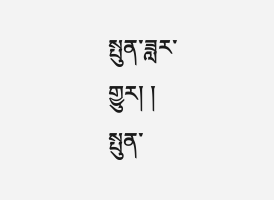སྤུན་ཟླར་གྱུར། །
སྤུན་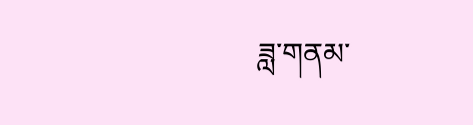ཟླ་གནམ་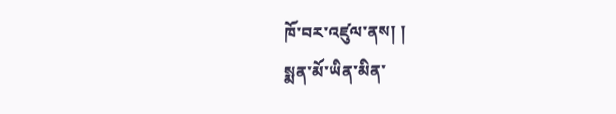ཁོ་བར་འཛུལ་ནས། །
སྨན་མོ་ཡིན་མིན་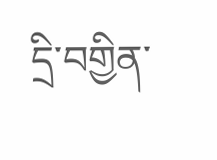དྲི་བགྱིན་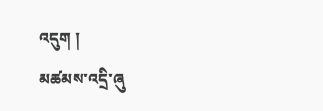འདུག །
མཚམས་འདྲི་ཞུ